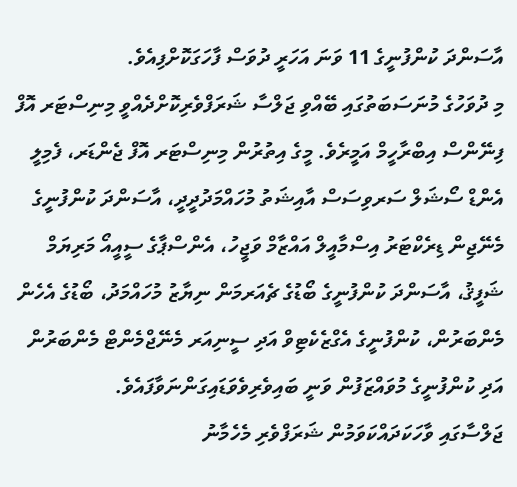އާސަންދަ ކުންފުނީގެ 11 ވަނަ އަހަރީ ދުވަސް ފާހަގަކޮށްފިއެވެ.
މި ދުވަހުގެ މުނަސަބަތުގައި ބޭއްވި ޖަލްސާ ޝަރަފްވެރިކޮށްދެއްވީ މިނިސްޓަރ އޮފް ފިނޭންސް އިބްރާހީމް އަމީރެވެ. މީގެ އިތުރުން މިނިސްޓަރ އޮފް ޖެންޑަރ، ފެމިލީ އެންޑް ސޯޝަލް ސަރވިސަސް އާއިޝަތު މުހައްމަދުދީދީ، އާސަންދަ ކުންފުނީގެ މެނޭޖިން ޑިރެކްޓަރު އިސްމާއީލް އައްޒާމް ވަޖީހު، އެންސްޕާގެ ސީއީއޯ މަރިޔަމް ޝަފީޤު، އާސަންދަ ކުންފުނީގެ ބޯޑުގެ ޗެއަރމަން ނިޔާޒު މުހައްމަދު، ބޯޑުގެ އެހެން މެންބަރުން، ކުންފުނީގެ އެގްޒެކެޓިވް އަދި ސީނިއަރ މެނޭޖްމެންޓް މެންބަރުން އަދި ކުންފުނީގެ މުވައްޒަފުން ވަނީ ބައިވެރިވެވަޑައިގަންނަވާފައެވެ.
ޖަލްސާގައި ވާހަކަދައްކަވަމުން ޝަރަފްވެރި މެހެމާނު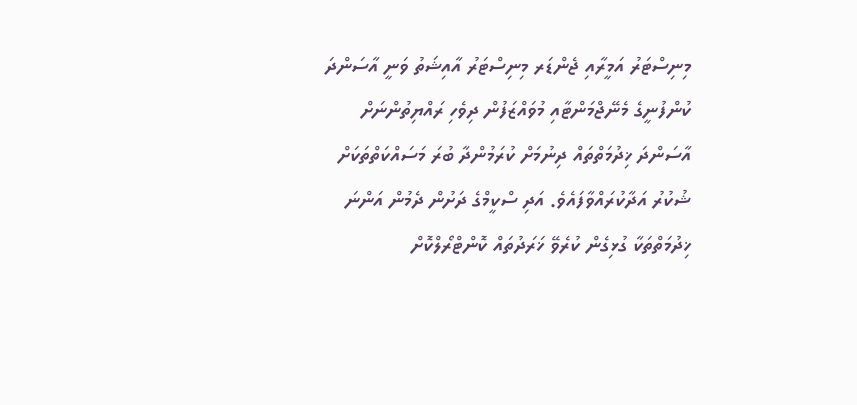މިނިސްޓަރު އަމީރާއި ޖެންޑަރ މިނިސްޓަރު އާއިޝަތު ވަނީ އާސަންދަ ކުންފުނީގެ މެނޭޖްމަންޓާއި މުވައްޒަފުން ދިވެހި ރައްޔިތުންނަށް އާސަންދަ ޚިދުމަތްތައް ދިނުމަށް ކުރަމުންދާ ބުރަ މަސައްކަތްތަކަށް ޝުކުރު އަދާކުރައްވާފައެވެ. އަދި ސްކީމްގެ ދަށުން ދެމުން އަންނަ ޚިދުމަތްތަކާ ގުޅިގެން ކުރެވޭ ޚަރަދުތައް ކޮންޓްރޯލްކޮށް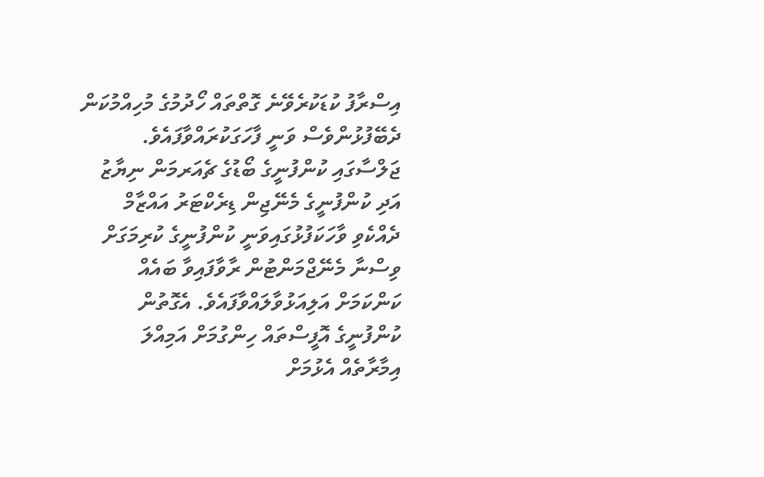އިސްރާފު ކުޑަކުރެވޭނެ ގޮތްތައް ހޯދުމުގެ މުހިއްމުކަން ދެބޭފުޅުންވެސް ވަނީ ފާހަގަކުރައްވާފައެވެ.
ޖަލްސާގައި ކުންފުނީގެ ބޯޑުގެ ޗެއަރމަން ނިޔާޒު އަދި ކުންފުނީގެ މެނޭޖިން ޑިރެކްޓަރު އައްޒާމް ދެއްކެވި ވާހަކަފުޅުގައިވަނީ ކުންފުނީގެ ކުރިމަގަށް ވިސްނާ މެނޭޖްމަންޓުން ރާވާފައިވާ ބައެއް ކަންކަމަށް އަލިއަޅުވާލައްވާފައެވެ. އެގޮތުން ކުންފުނީގެ އޮފީސްތައް ހިންގުމަށް އަމިއްލަ އިމާރާތެއް އެޅުމަށް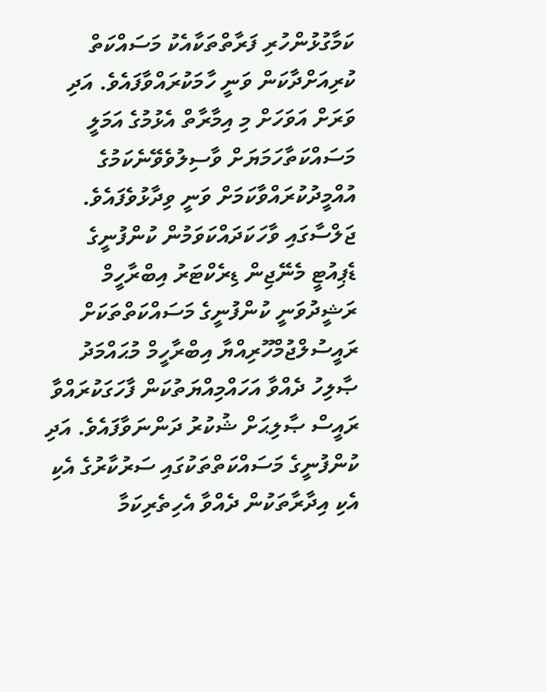ކަމާގުޅުންހުރި ފަރާތްތަކާއެކު މަސައްކަތް ކުރިއަށްދާކަން ވަނީ ހާމަކުރައްވާފައެވެ. އަދި ވަރަށް އަވަހަށް މި އިމާރާތް އެޅުމުގެ އަމަލީ މަސައްކަތާހަމަޔަށް ވާސިލުވެވޭނެކަމުގެ އުއްމީދުކުރައްވާކަމަށް ވަނީ ވިދާޅުވެފައެވެ.
ޖަލްސާގައި ވާހަކަދައްކަވަމުން ކުންފުނީގެ ޑެޕިއުޓީ މެނޭޖިން ޑިރެކްޓަރު އިބްރާހީމް ރަޝީދުވަނީ ކުންފުނީގެ މަސައްކަތްތަކަށް ރައީސުލްޖުމްހޫރިއްޔާ އިބްރާހީމް މުޙައްމަދު ޞާލިހު ދެއްވާ އަހައްމިއްޔަތުކަން ފާހަގަކުރައްވާ ރައީސް ޞާލިޙަށް ޝުކުރު ދަންނަވާފައެވެ. އަދި ކުންފުނީގެ މަސައްކަތްތަކުގައި ސަރުކާރުގެ އެކި އެކި އިދާރާތަކުން ދެއްވާ އެހިތެރިކަމާ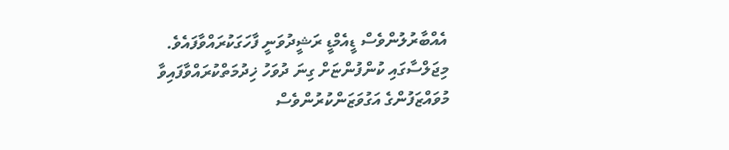އެއްބާރުލުންވެސް ޑީއެމްޑީ ރަޝީދުވަނީ ފާހަގަކުރައްވާފައެވެ.
މިޖަލްސާގައި ކުންފުންޏަށް ގިނަ ދުވަހު ޚިދުމަތްކުރައްވާފައިވާ މުވައްޒަފުންގެ އަގުވަޒަންކުރުންވެސް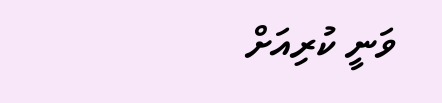ވަނީ ކުރިއަށް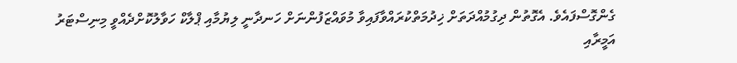ގެންގޮސްފައެވެ. އެގޮތުން ދިގުމުއްދަތަށް ޚިދުމަތްކުރައްވާފައިވާ މުވައްޒަފުންނަށް ހަނދާނީ ލިޔުމާއި ޕްލާކް ހަވާލުކޮށްދެއްވީ މިނިސްޓަރު އަމީރާއި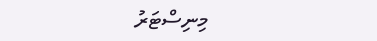މިނިސްޓަރު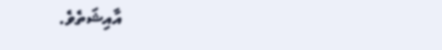އާއިޝަތެވެ.